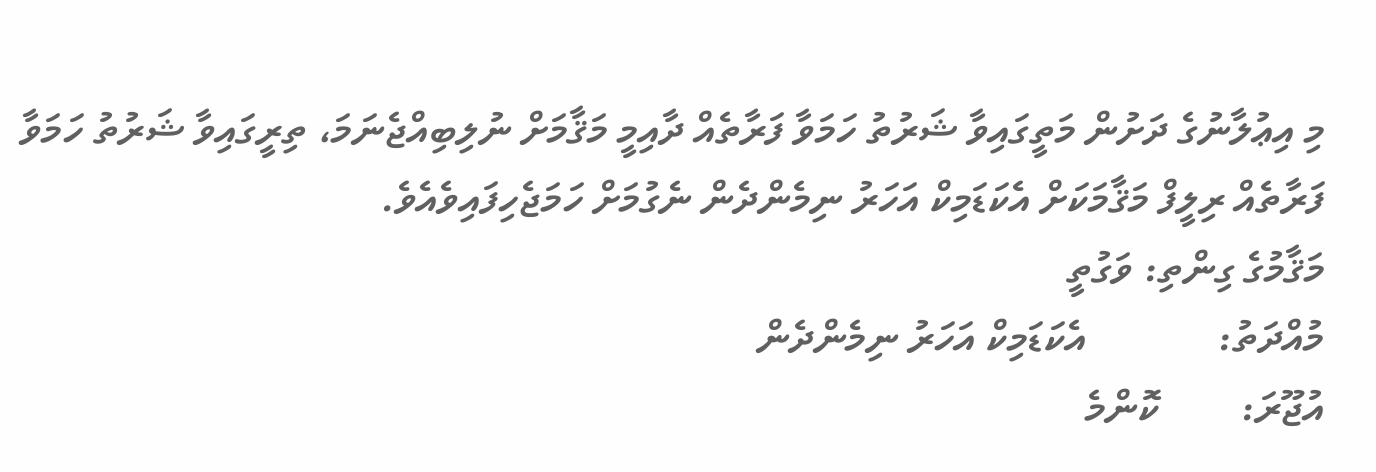މި އިޢުލާނުގެ ދަށުން މަތީގައިވާ ޝަރުތު ހަމަވާ ފަރާތެއް ދާއިމީ މަޤާމަށް ނުލިބިއްޖެނަމަ، ތިރީގައިވާ ޝަރުތު ހަމަވާ ފަރާތެއް ރިލީފް މަޤާމަކަށް އެކަޑަމިކް އަހަރު ނިމެންދެން ނެގުމަށް ހަމަޖެހިފައިވެއެވެ.
މަޤާމުގެ ގިންތި: ވަގުތީ
މުއްދަތު:             އެކަޑަމިކް އަހަރު ނިމެންދެން
އުޖޫރަ:        ކޮންމެ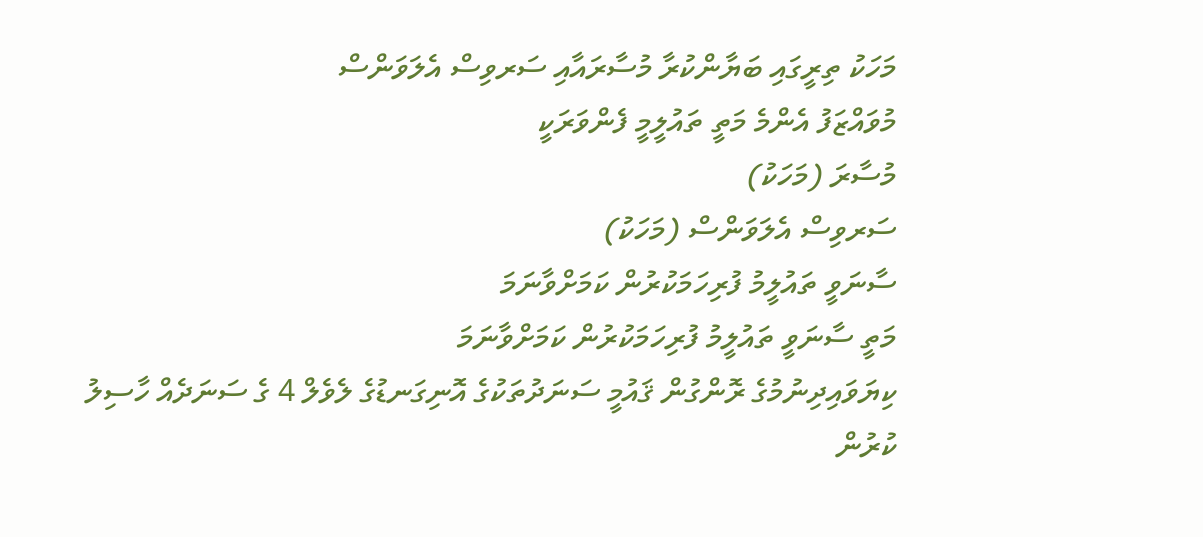މަހަކު ތިރީގައި ބަޔާންކުރާ މުސާރައާއި ސަރވިސް އެލަވަންސް
މުވައްޒަފު އެންމެ މަތީ ތައުލީމީ ފެންވަރަކީ
މުސާރަ (މަހަކު)
ސަރވިސް އެލަވަންސް (މަހަކު)
ސާނަވީ ތައުލީމު ފުރިހަމަކުރުން ކަމަށްވާނަމަ
މަތީ ސާނަވީ ތައުލީމު ފުރިހަމަކުރުން ކަމަށްވާނަމަ
ކިޔަވައިދިނުމުގެ ރޮންގުން ޤައުމީ ސަނަދުތަކުގެ އޮނިގަނޑުގެ ލެވެލް 4 ގެ ސަނަދެއް ހާސިލު ކުރުން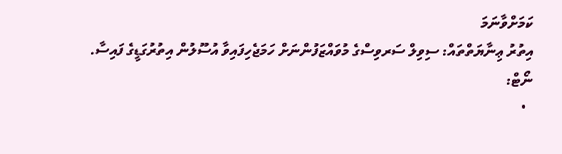ކަމަށްވާނަމަ
އިތުރު ޢިނާޔަތްތައް: ސިވިލް ސަރވިސްގެ މުވައްޒަފުންނަށް ހަމަޖެހިފައިވާ އުސޫލުން އިތުރުގަޑީގެ ފައިސާ.
ނޯޓް:
  •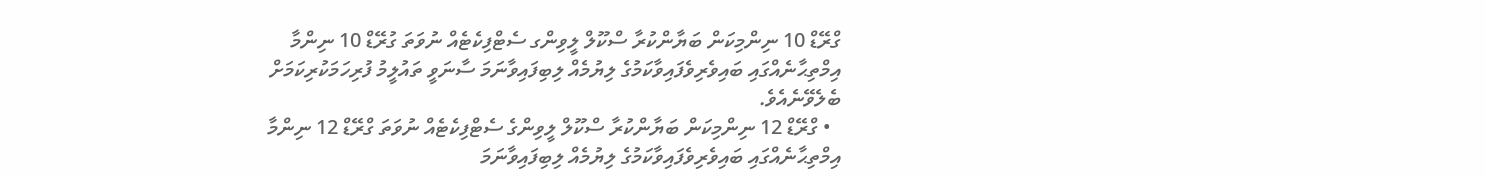ގްރޭޑް 10 ނިންމިކަން ބަޔާންކުރާ ސްކޫލް ލީވިންގ ސެޓްފިކެޓެއް ނުވަތަ ގުރޭޑް 10 ނިންމާ އިމްތިޙާނެއްގައި ބައިވެރިވެފައިވާކަމުގެ ލިޔުމެއް ލިބިފައިވާނަމަ ސާނަވީ ތައުލީމު ފުރިހަމަކުރިކަމަށް ބެލެވޭނެއެވެ.
  • ގްރޭޑް 12 ނިންމިކަން ބަޔާންކުރާ ސްކޫލް ލީވިންގެ ސެޓްފިކެޓެއް ނުވަތަ ގްރޭޑް 12 ނިންމާ އިމްތިޙާނެއްގައި ބައިވެރިވެފައިވާކަމުގެ ލިޔުމެއް ލިބިފައިވާނަމަ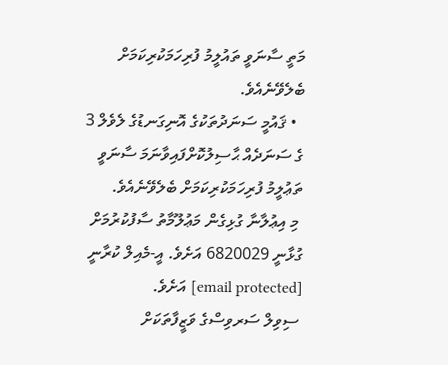މަތީ ސާނަވީ ތައުލީމު ފުރިހަމަކުރިކަމަށް ބެލެވޭނެއެވެ.
  • ޤައުމީ ސަނަދުތަކުގެ އޮނިގަނޑުގެ ލެވެލް 3 ގެ ސަނަދެއް ޙާސިލުކޮށްފައިވާނަމަ ސާނަވީ ތަޢުލީމު ފުރިހަމަކުރިކަމަށް ބެލެވޭނެއެވެ.
 މި އިޢުލާނާ ގުޅިގެން މަޢުލޫމާތު ސާފުކުރުމަށް ގުޅާނީ 6820029 އަށެވެ. އީ-މެއިލް ކުރާނީ [email protected] އަށެވެ.
 ސިވިލް ސަރވިސްގެ ވަޒީފާތަކަށް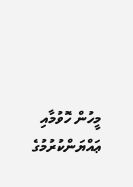މީހުން ހޮވުމާއި ޢައްޔަންކުރުމުގެ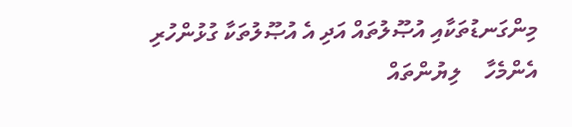މިންގަނޑުތަކާއި އުޞޫލުތައް އަދި އެ އުޞޫލުތަކާ ގުޅުންހުރި އެންމެހާ    ލިޔުންތައް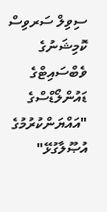ސިވިލް ސަރވިސް ކޮމިޝަނުގެ ވެބްސައިޓްގެ ޑައުންލޯޑްސްގެ "އައްޔަންކުރުމުގެ އުޞޫލާގުޅޭ"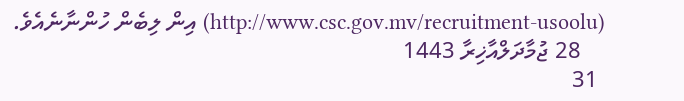(http://www.csc.gov.mv/recruitment-usoolu) އިން ލިބެން ހުންނާނެއެވެ.
    28 ޖުމާދަލްއާޚިރާ 1443
 31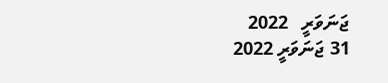ޖަނަވަރީ   2022
31 ޖަނަވަރީ 2022